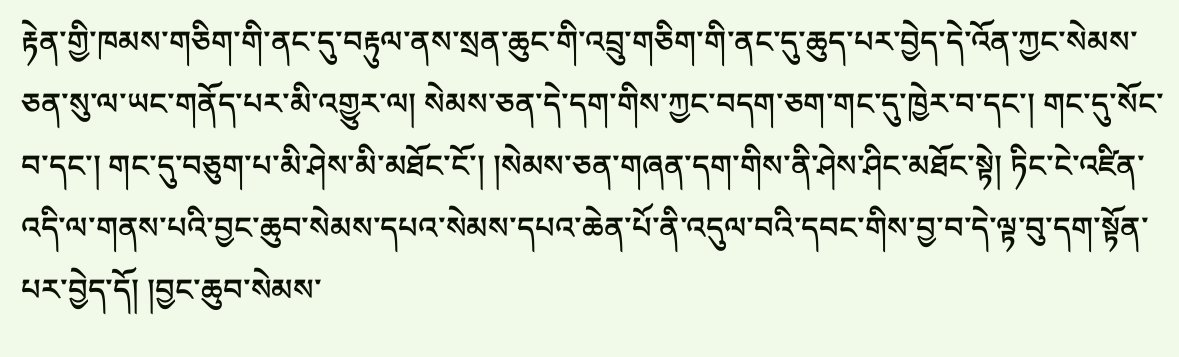རྟེན་གྱི་ཁམས་གཅིག་གི་ནང་དུ་བརྟུལ་ནས་སྲན་ཆུང་གི་འབྲུ་གཅིག་གི་ནང་དུ་ཆུད་པར་བྱེད་དེ་འོན་ཀྱང་སེམས་ཅན་སུ་ལ་ཡང་གནོད་པར་མི་འགྱུར་ལ། སེམས་ཅན་དེ་དག་གིས་ཀྱང་བདག་ཅག་གང་དུ་ཁྱེར་བ་དང་། གང་དུ་སོང་བ་དང་། གང་དུ་བཅུག་པ་མི་ཤེས་མི་མཐོང་ངོ་། །སེམས་ཅན་གཞན་དག་གིས་ནི་ཤེས་ཤིང་མཐོང་སྟེ། ཏིང་ངེ་འཛིན་འདི་ལ་གནས་པའི་བྱང་ཆུབ་སེམས་དཔའ་སེམས་དཔའ་ཆེན་པོ་ནི་འདུལ་བའི་དབང་གིས་བྱ་བ་དེ་ལྟ་བུ་དག་སྟོན་པར་བྱེད་དོ། །བྱང་ཆུབ་སེམས་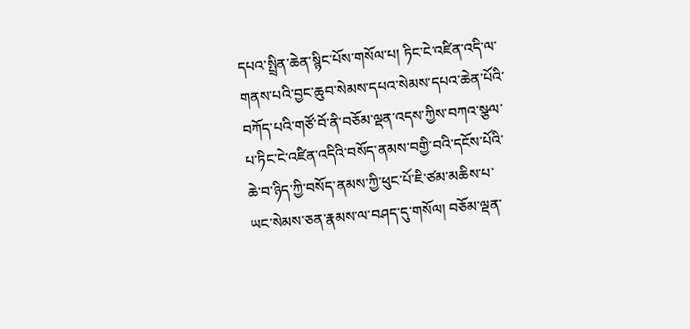དཔའ་སྤྲིན་ཆེན་སྙིང་པོས་གསོལ་པ། ཏིང་ངེ་འཛིན་འདི་ལ་གནས་པའི་བྱང་ཆུབ་སེམས་དཔའ་སེམས་དཔའ་ཆེན་པོའི་བཀོད་པའི་གཙོ་བོ་ནི་བཅོམ་ལྡན་འདས་ཀྱིས་བཀའ་སྩལ་པ་ཏིང་ངེ་འཛིན་འདིའི་བསོད་ནམས་བགྱི་བའི་དངོས་པོའི་ཆེ་བ་ཉིད་ཀྱི་བསོད་ནམས་ཀྱི་ཕུང་པོ་ཇི་ཙམ་མཆིས་པ་ཡང་སེམས་ཅན་རྣམས་ལ་བཤད་དུ་གསོལ། བཅོམ་ལྡན་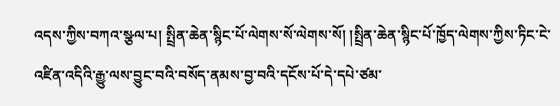འདས་ཀྱིས་བཀའ་སྩལ་པ། སྤྲིན་ཆེན་སྙིང་པོ་ལེགས་སོ་ལེགས་སོ། །སྤྲིན་ཆེན་སྙིང་པོ་ཁྱོད་ལེགས་ཀྱིས་ཏིང་ངེ་འཛིན་འདིའི་རྒྱུ་ལས་བྱུང་བའི་བསོད་ནམས་བྱ་བའི་དངོས་པོ་དེ་དཔེ་ཙམ་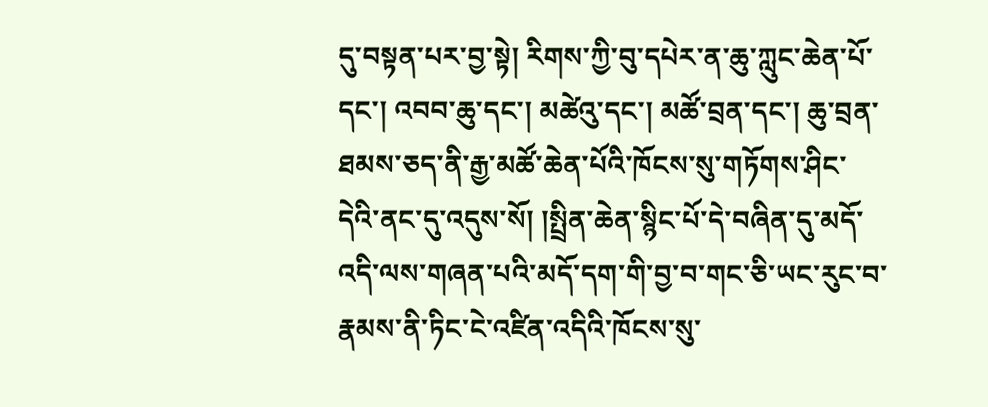དུ་བསྟན་པར་བྱ་སྟེ། རིགས་ཀྱི་བུ་དཔེར་ན་ཆུ་ཀླུང་ཆེན་པོ་དང་། འབབ་ཆུ་དང་། མཚེའུ་དང་། མཚོ་བྲན་དང་། ཆུ་བྲན་ཐམས་ཅད་ནི་རྒྱ་མཚོ་ཆེན་པོའི་ཁོངས་སུ་གཏོགས་ཤིང་དེའི་ནང་དུ་འདུས་སོ། །སྤྲིན་ཆེན་སྙིང་པོ་དེ་བཞིན་དུ་མདོ་འདི་ལས་གཞན་པའི་མདོ་དག་གི་བྱ་བ་གང་ཅི་ཡང་རུང་བ་རྣམས་ནི་ཏིང་ངེ་འཛིན་འདིའི་ཁོངས་སུ་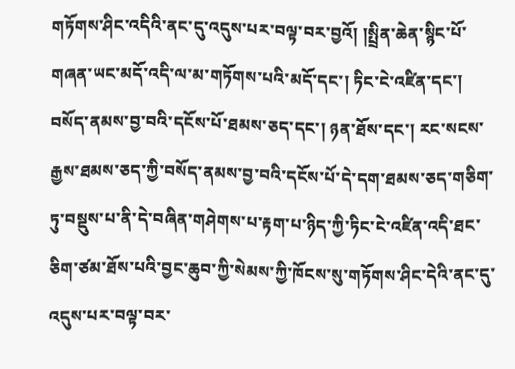གཏོགས་ཤིང་འདིའི་ནང་དུ་འདུས་པར་བལྟ་བར་བྱའོ། །སྤྲིན་ཆེན་སྙིང་པོ་གཞན་ཡང་མདོ་འདི་ལ་མ་གཏོགས་པའི་མདོ་དང་། ཏིང་ངེ་འཛིན་དང་། བསོད་ནམས་བྱ་བའི་དངོས་པོ་ཐམས་ཅད་དང་། ཉན་ཐོས་དང་། རང་སངས་རྒྱས་ཐམས་ཅད་ཀྱི་བསོད་ནམས་བྱ་བའི་དངོས་པོ་དེ་དག་ཐམས་ཅད་གཅིག་ཏུ་བསྡུས་པ་ནི་དེ་བཞིན་གཤེགས་པ་རྟག་པ་ཉིད་ཀྱི་ཏིང་ངེ་འཛིན་འདི་ཐང་ཅིག་ཙམ་ཐོས་པའི་བྱང་ཆུབ་ཀྱི་སེམས་ཀྱི་ཁོངས་སུ་གཏོགས་ཤིང་དེའི་ནང་དུ་འདུས་པར་བལྟ་བར་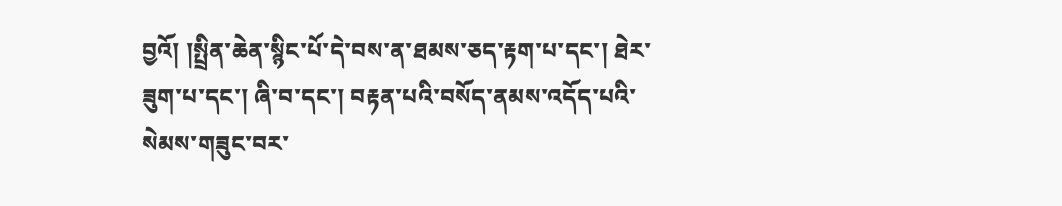བྱའོ། །སྤྲིན་ཆེན་སྙིང་པོ་དེ་བས་ན་ཐམས་ཅད་རྟག་པ་དང་། ཐེར་ཟུག་པ་དང་། ཞི་བ་དང་། བརྟན་པའི་བསོད་ནམས་འདོད་པའི་སེམས་གཟུང་བར་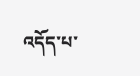འདོད་པ་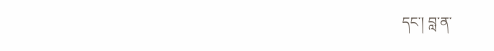དང་། བླ་ན་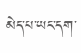མེད་པ་ཡང་དག་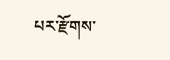པར་རྫོགས་